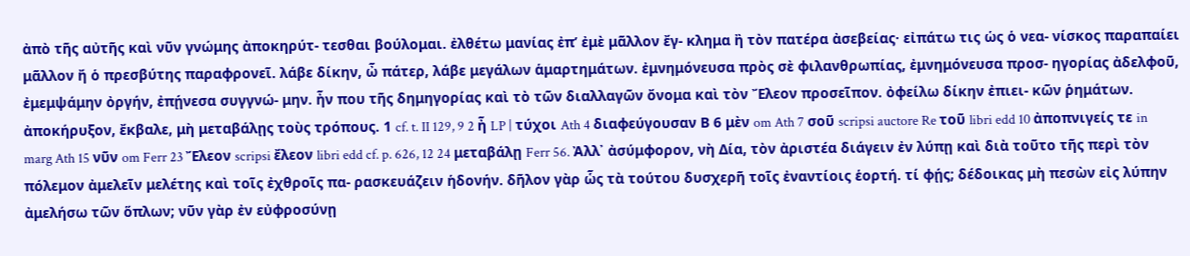ἀπὸ τῆς αὐτῆς καὶ νῦν γνώμης ἀποκηρύτ- τεσθαι βούλομαι. ἐλθέτω μανίας ἐπ’ ἐμὲ μᾶλλον ἔγ- κλημα ἢ τὸν πατέρα ἀσεβείας· εἰπάτω τις ὡς ὁ νεα- νίσκος παραπαίει μᾶλλον ἤ ὁ πρεσβύτης παραφρονεῖ. λάβε δίκην, ὦ πάτερ, λάβε μεγάλων ἁμαρτημάτων. ἐμνημόνευσα πρὸς σὲ φιλανθρωπίας, ἐμνημόνευσα προσ- ηγορίας ἀδελφοῦ, ἐμεμψάμην ὀργήν, ἐπῄνεσα συγγνώ- μην. ἦν που τῆς δημηγορίας καὶ τὸ τῶν διαλλαγῶν ὄνομα καὶ τὸν Ἔλεον προσεῖπον. ὀφείλω δίκην ἐπιει- κῶν ῥημάτων. ἀποκήρυξον, ἔκβαλε, μὴ μεταβάλῃς τοὺς τρόπους. 1 cf. t. II 129, 9 2 ἦ LP | τύχοι Ath 4 διαφεύγουσαν Β 6 μὲν om Ath 7 σοῦ scripsi auctore Re τοῦ libri edd 10 ἀποπνιγείς τε in marg Ath 15 νῦν om Ferr 23 Ἔλεον scripsi ἔλεον libri edd cf. p. 626, 12 24 μεταβάλῃ Ferr 56. Ἀλλ᾿ ἀσύμφορον, νὴ Δία, τὸν ἀριστέα διάγειν ἐν λύπῃ καὶ διὰ τοῦτο τῆς περὶ τὸν πόλεμον ἀμελεῖν μελέτης καὶ τοῖς ἐχθροῖς πα- ρασκευάζειν ἡδονήν. δῆλον γὰρ ὧς τὰ τούτου δυσχερῆ τοῖς ἐναντίοις ἑορτή. τί φῄς; δέδοικας μὴ πεσὼν εἰς λύπην ἀμελήσω τῶν ὅπλων; νῦν γὰρ ἐν εὐφροσύνῃ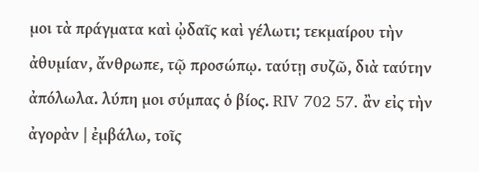μοι τὰ πράγματα καὶ ᾠδαῖς καὶ γέλωτι; τεκμαίρου τὴν ἀθυμίαν, ἄνθρωπε, τῷ προσώπῳ. ταύτῃ συζῶ, διὰ ταύτην ἀπόλωλα. λύπη μοι σύμπας ὁ βίος. RIV 702 57. ἂν εἰς τὴν ἀγορὰν | ἐμβάλω, τοῖς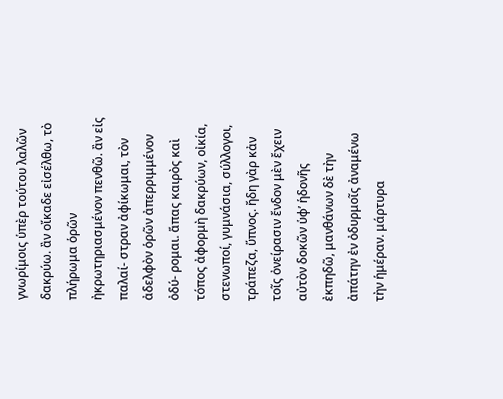γνωρίμοις ὑπὲρ τούτου λαλῶν δακρύω. ἂν οἴκαδε εἰσέλθω, τὸ πλήρωμα ὁρῶν ἠκρωτηριασμένον πενθῶ. ἂν εἰς παλαί- στραν ἀφίκωμαι, τὸν ἀδελφὸν ὁρῶν ἀπερριμμένον ὀδύ- ρομαι. ἅπας καιρὸς καὶ τόπος ἀφορμὴ δακρύων, οἰκία, στενωποί, γυμνάσια, σύλλογοι, τράπεζα, ὕπνος. ἤδη γὰρ κἀν τοῖς ὀνείρασιν ἔνδον μὲν ἔχειν αὐτὸν δοκῶν ὑφ’ ἡδονῆς ἐκπηδῶ, μανθάνων δὲ τὴν ἀπάτην ἐν ὀδυρμοῖς ἀναμένω τὴν ἡμέραν. μάρτυρα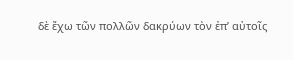δὲ ἔχω τῶν πολλῶν δακρύων τὸν ἐπ’ αὐτοῖς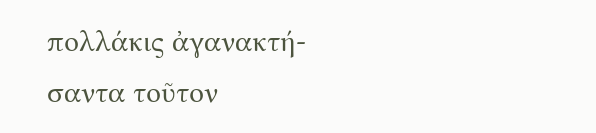πολλάκις ἀγανακτή- σαντα τοῦτον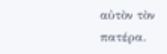αὐτὸν τὸν πατέρα.